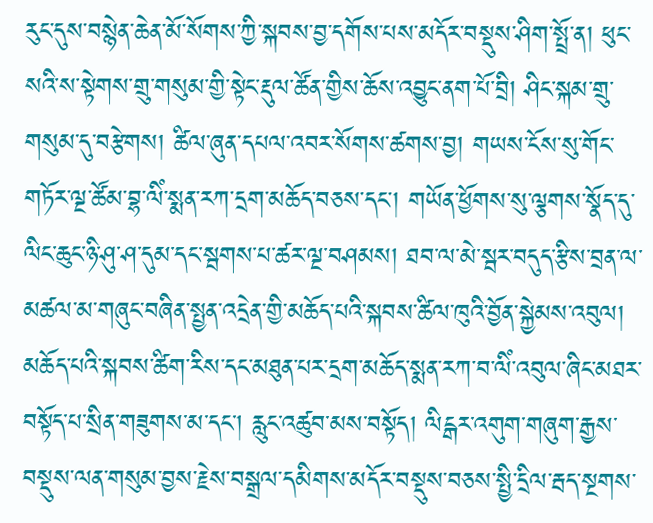རུང་དུས་བསྙེན་ཆེན་མོ་སོགས་ཀྱི་སྐབས་བྱ་དགོས་པས་མདོར་བསྡུས་ཤིག་སྤྲོ་ན། ཕུང་སའི་ས་སྟེགས་གྲུ་གསུམ་གྱི་སྟེང་རྡུལ་ཚོན་གྱིས་ཆོས་འབྱུང་ནག་པོ་བྲི། ཤིང་སྐམ་གྲུ་གསུམ་དུ་བརྩེགས། ཚིལ་ཞུན་དཔལ་འབར་སོགས་ཚགས་བྱ། གཡས་ངོས་སུ་གོང་གཏོར་ལྔ་ཚོམ་བྷ་ལིཾ་སྨན་རཀ་དྲག་མཆོད་བཅས་དང་། གཡོན་ཕྱོགས་སུ་ལྕགས་སྣོད་དུ་ལིང་ཆུང་ཉི་ཤུ་ཤ་དུམ་དང་སྦགས་པ་ཚར་ལྔ་བཤམས། ཐབ་ལ་མེ་སྦར་བདུད་རྩིས་བྲན་ལ་མཚལ་མ་གཞུང་བཞིན་སྤྱན་འདྲེན་གྱི་མཆོད་པའི་སྐབས་ཚིལ་ཁུའི་བྱོན་སྐྱེམས་འབུལ། མཆོད་པའི་སྐབས་ཚིག་རིས་དང་མཐུན་པར་དྲག་མཆོད་སྨན་རཀ་བ་ལིཾ་འབུལ་ཞིང་མཐར་བསྟོད་པ་སྲིན་གཟུགས་མ་དང་། རླུང་འཚུབ་མས་བསྟོད། ལིངྒར་འགུག་གཞུག་རྒྱས་བསྡུས་ལན་གསུམ་བྱས་རྗེས་བསྒྲལ་དམིགས་མདོར་བསྡུས་བཅས་སྤྱི་དྲིལ་རྦད་སྔགས་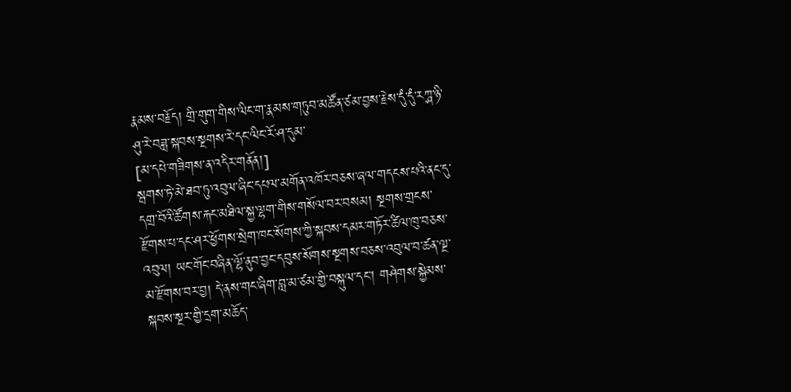རྣམས་བརྗོད། གྲི་གུག་གིས་ལིང་ག་རྣམས་གཏུབ་མཚོན་ཙམ་བྱས་རྗེས་དུཾ་དུཾ་རཀྴ་ཉི་ཤུ་རེ་བཟླ་སྐབས་སྔགས་རེ་དང་ལིང་རོ་ཤ་དུམ་
[མ་དཔེ་གཟིགས་ན་འདིར་གནོན།]
སྦགས་ཏེ་མེ་ཐབ་ཏུ་འབུལ་ཞིང་དཔལ་མགོན་འཁོར་བཅས་ཞལ་གདངས་པའི་ནང་དུ་དགྲ་བོའི་ཚོགས་རྐང་མཐིལ་སྐྱ་ལྷག་གིས་གསོལ་བར་བསམ། སྔགས་གྲངས་རྫོགས་པ་དང་ཤར་ཕྱོགས་སྲེག་ཁང་སོགས་ཀྱི་སྐབས་དམར་གཏོར་ཚིལ་ཁུ་བཅས་འབུལ། ཡང་གོང་བཞིན་ལྷོ་ནུབ་བྱང་དབུས་སོགས་སྔགས་བཅས་འབུལ་བ་ཚན་ལྔ་མ་རྫོགས་བར་བྱ། དེ་ནས་གང་ཞིག་བླ་མ་ཙམ་གྱི་བསྐུལ་དང་། གཤེགས་སྐྱེམས་སྐབས་སྔར་གྱི་དྲག་མཆོད་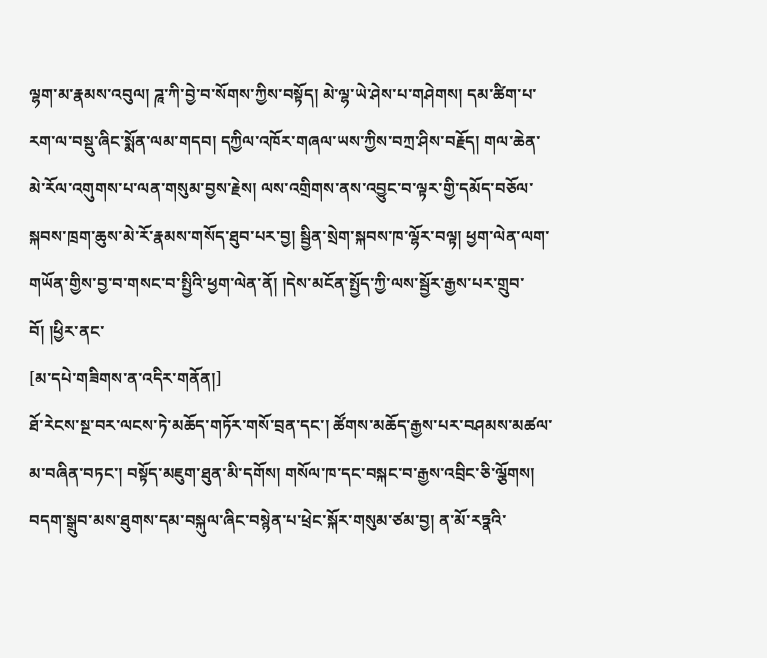ལྷག་མ་རྣམས་འབུལ། ཌཱ་ཀི་བྱེ་བ་སོགས་ཀྱིས་བསྟོད། མེ་ལྷ་ཡེ་ཤེས་པ་གཤེགས། དམ་ཚིག་པ་རག་ལ་བསྡུ་ཞིང་སྨོན་ལམ་གདབ། དཀྱིལ་འཁོར་གཞལ་ཡས་ཀྱིས་བཀྲ་ཤིས་བརྗོད། གལ་ཆེན་མེ་རོལ་འགུགས་པ་ལན་གསུམ་བྱས་རྗེས། ལས་འགྲིགས་ནས་འབྱུང་བ་ལྟར་གྱི་དམོད་བཅོལ་སྐབས་ཁྲག་ཆུས་མེ་རོ་རྣམས་གསོད་ཐུབ་པར་བྱ། སྦྱིན་སྲེག་སྐབས་ཁ་ལྷོར་བལྟ། ཕྱག་ལེན་ལག་གཡོན་གྱིས་བྱ་བ་གསང་བ་སྤྱིའི་ཕྱག་ལེན་ནོ། །དེས་མངོན་སྤྱོད་ཀྱི་ལས་སྦྱོར་རྒྱས་པར་གྲུབ་བོ། །ཕྱིར་ནང་
[མ་དཔེ་གཟིགས་ན་འདིར་གནོན།]
ཐོ་རེངས་སྔ་བར་ལངས་ཏེ་མཆོད་གཏོར་གསོ་བྲན་དང་། ཚོགས་མཆོད་རྒྱས་པར་བཤམས་མཚལ་མ་བཞིན་བཏང་། བསྟོད་མཇུག་ཐུན་མི་དགོས། གསོལ་ཁ་དང་བསྐང་བ་རྒྱས་འབྲིང་ཅི་ལྕོགས། བདག་སྒྲུབ་མས་ཐུགས་དམ་བསྐུལ་ཞིང་བསྙེན་པ་ཕྲེང་སྐོར་གསུམ་ཙམ་བྱ། ན་མོ་རཏྣའི་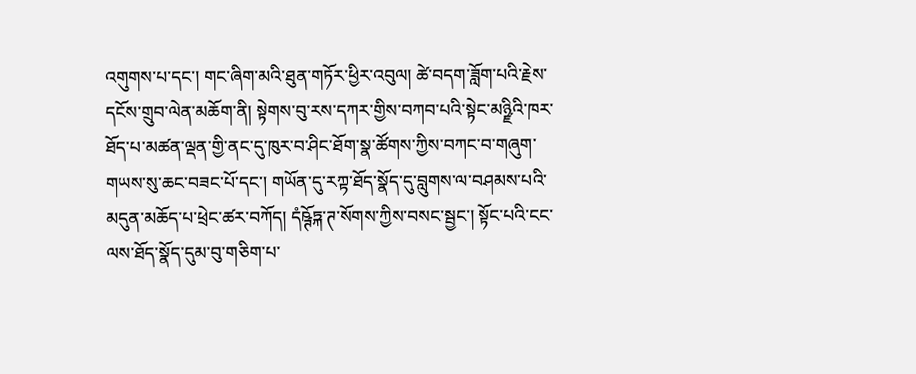འགུགས་པ་དང་། གང་ཞིག་མའི་ཐུན་གཏོར་ཕྱིར་འབུལ། ཚེ་བདག་ཟློག་པའི་རྗེས་དངོས་གྲུབ་ལེན་མཆོག་ནི། སྟེགས་བུ་རས་དཀར་གྱིས་བཀབ་པའི་སྟེང་མཉྫིའི་ཁར་ཐོད་པ་མཚན་ལྡན་གྱི་ནང་དུ་ཁུར་བ་ཤིང་ཐོག་སྣ་ཚོགས་ཀྱིས་བཀང་བ་གཞུག་གཡས་སུ་ཆང་བཟང་པོ་དང་། གཡོན་དུ་རཀྟ་ཐོད་སྣོད་དུ་བླུགས་ལ་བཤམས་པའི་མདུན་མཆོད་པ་ཕྲེང་ཚར་བཀོད། དཾཥྚོཏྐ་ཊ་སོགས་ཀྱིས་བསང་སྦྱང་། སྟོང་པའི་ངང་ལས་ཐོད་སྣོད་དུམ་བུ་གཅིག་པ་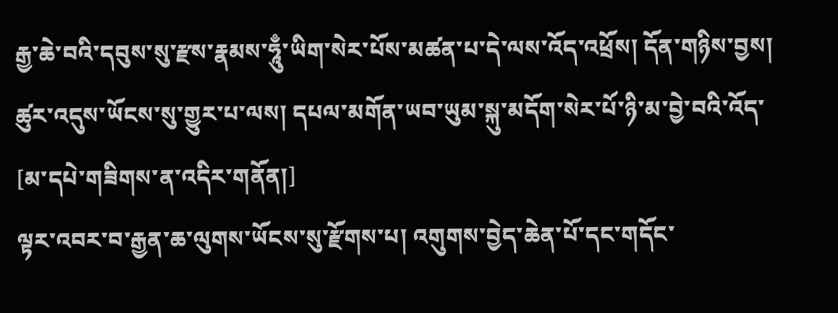རྒྱ་ཆེ་བའི་དབུས་སུ་རྫས་རྣམས་ཧཱུྃ་ཡིག་སེར་པོས་མཚན་པ་དེ་ལས་འོད་འཕྲོས། དོན་གཉིས་བྱས། ཚུར་འདུས་ཡོངས་སུ་གྱུར་པ་ལས། དཔལ་མགོན་ཡབ་ཡུམ་སྐུ་མདོག་སེར་པོ་ཉི་མ་བྱེ་བའི་འོད་
[མ་དཔེ་གཟིགས་ན་འདིར་གནོན།]
ལྟར་འབར་བ་རྒྱན་ཆ་ལུགས་ཡོངས་སུ་རྫོགས་པ། འགུགས་བྱེད་ཆེན་པོ་དང་གདོང་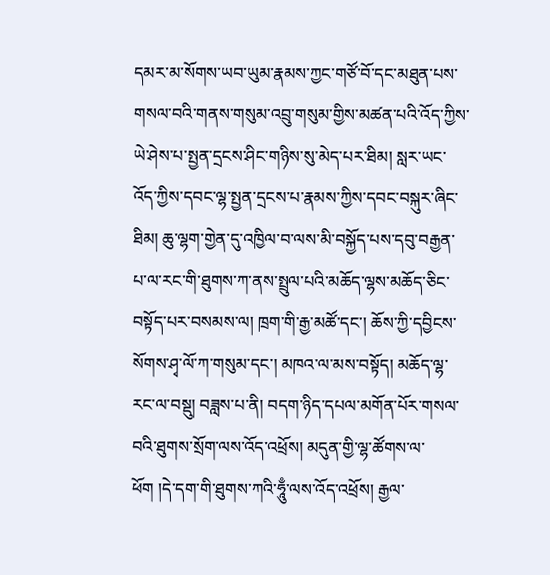དམར་མ་སོགས་ཡབ་ཡུམ་རྣམས་ཀྱང་གཙོ་བོ་དང་མཐུན་པས་གསལ་བའི་གནས་གསུམ་འབྲུ་གསུམ་གྱིས་མཚན་པའི་འོད་ཀྱིས་ཡེ་ཤེས་པ་སྤྱན་དྲངས་ཤིང་གཉིས་སུ་མེད་པར་ཐིམ། སླར་ཡང་འོད་ཀྱིས་དབང་ལྷ་སྤྱན་དྲངས་པ་རྣམས་ཀྱིས་དབང་བསྐུར་ཞིང་ཐིམ། ཆུ་ལྷག་གྱེན་དུ་འཁྱིལ་བ་ལས་མི་བསྐྱོད་པས་དབུ་བརྒྱན་པ་ལ་རང་གི་ཐུགས་ཀ་ནས་སྤྲུལ་པའི་མཆོད་ལྷས་མཆོད་ཅིང་བསྟོད་པར་བསམས་ལ། ཁྲག་གི་རྒྱ་མཚོ་དང་། ཆོས་ཀྱི་དབྱིངས་སོགས་ཤྭ་ལོ་ཀ་གསུམ་དང་། མཁའ་ལ་མས་བསྟོད། མཆོད་ལྷ་རང་ལ་བསྡུ། བཟླས་པ་ནི། བདག་ཉིད་དཔལ་མགོན་པོར་གསལ་བའི་ཐུགས་སྲོག་ལས་འོད་འཕྲོས། མདུན་གྱི་ལྷ་ཚོགས་ལ་ཕོག །དེ་དག་གི་ཐུགས་ཀའི་ཧཱུྃ་ལས་འོད་འཕྲོས། རྒྱལ་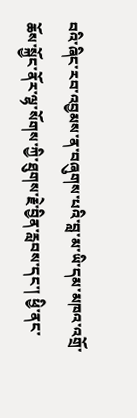བའི་ཞིང་རབ་འབྱམས་ན་བཞུགས་པའི་བླ་མ་ཡི་དམ་མཁའ་འགྲོ་ཆོས་སྐྱོང་ནོར་ལྷ་སོགས་ཀྱི་ཐུགས་རྗེ་བྱིན་རླབས་དང་། ཕྱི་ནང་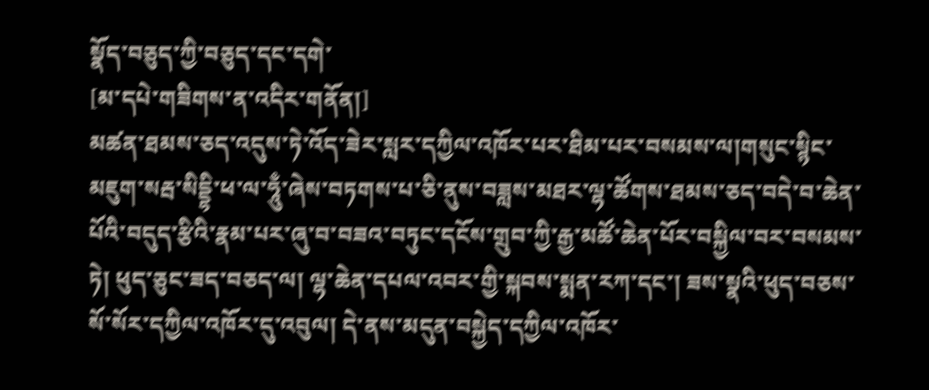སྣོད་བཅུད་ཀྱི་བཅུད་དང་དགེ་
[མ་དཔེ་གཟིགས་ན་འདིར་གནོན།]
མཚན་ཐམས་ཅད་འདུས་ཏེ་འོད་ཟེར་སླར་དཀྱིལ་འཁོར་པར་ཐིམ་པར་བསམས་ལ།གསུང་སྙིང་མཇུག་སརྦ་སིདྡྷི་ཕ་ལ་ཧཱུྃ་ཞེས་བཏགས་པ་ཅི་ནུས་བཟླས་མཐར་ལྷ་ཚོགས་ཐམས་ཅད་བདེ་བ་ཆེན་པོའི་བདུད་རྩིའི་རྣམ་པར་ཞུ་བ་བཟའ་བཏུང་དངོས་གྲུབ་ཀྱི་རྒྱ་མཚོ་ཆེན་པོར་བསྐྱིལ་བར་བསམས་ཏེ། ཕུད་ཅུང་ཟད་བཅད་ལ། ལྷ་ཆེན་དཔལ་འབར་གྱི་སྐབས་སྨན་རཀ་དང་། ཟས་སྣའི་ཕུད་བཅས་སོ་སོར་དཀྱིལ་འཁོར་དུ་འབུལ། དེ་ནས་མདུན་བསྐྱེད་དཀྱིལ་འཁོར་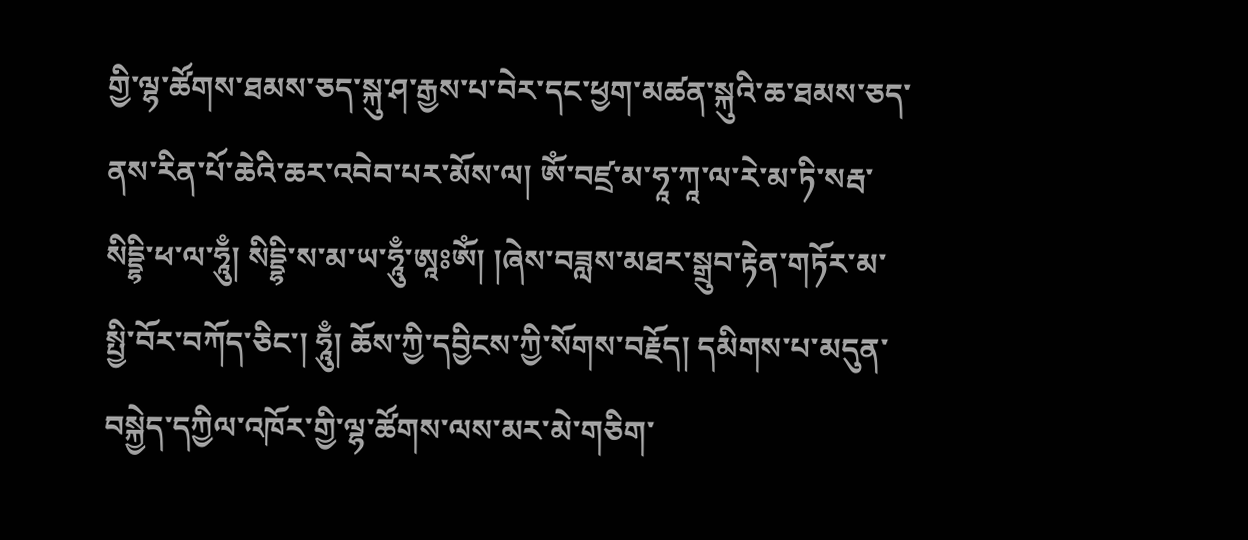གྱི་ལྷ་ཚོགས་ཐམས་ཅད་སྐུ་ཤ་རྒྱས་པ་བེར་དང་ཕྱག་མཚན་སྐུའི་ཆ་ཐམས་ཅད་ནས་རིན་པོ་ཆེའི་ཆར་འབེབ་པར་མོས་ལ། ཨོཾ་བཛྲ་མ་ཧཱ་ཀཱ་ལ་རེ་མ་ཏི་སརྦ་སིདྡྷི་ཕ་ལ་ཧཱུྃ། སིདྡྷི་ས་མ་ཡ་ཧཱུྃ་ཨཱཿཨོཾ། །ཞེས་བཟླས་མཐར་སྒྲུབ་རྟེན་གཏོར་མ་སྤྱི་བོར་བཀོད་ཅིང་། ཧཱུྃ། ཆོས་ཀྱི་དབྱིངས་ཀྱི་སོགས་བརྗོད། དམིགས་པ་མདུན་བསྐྱེད་དཀྱིལ་འཁོར་གྱི་ལྷ་ཚོགས་ལས་མར་མེ་གཅིག་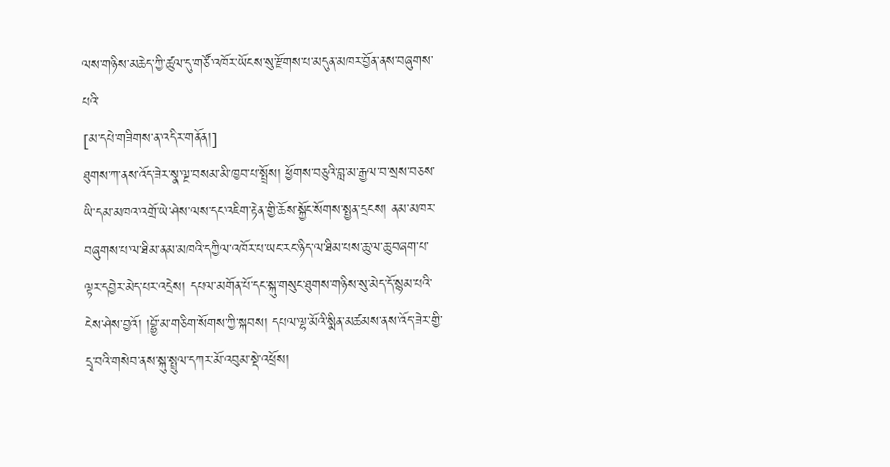ལས་གཉིས་མཆེད་ཀྱི་ཚུལ་དུ་གཙོ་འཁོར་ཡོངས་སུ་རྫོགས་པ་མདུན་མཁར་བྱོན་ནས་བཞུགས་པའི་
[མ་དཔེ་གཟིགས་ན་འདིར་གནོན།]
ཐུགས་ཀ་ནས་འོད་ཟེར་སྣ་ལྔ་བསམ་མི་ཁྱབ་པ་སྤྲོས། ཕྱོགས་བཅུའི་བླ་མ་རྒྱལ་བ་སྲས་བཅས་ཡི་དམ་མཁའ་འགྲོ་ཡེ་ཤེས་ལས་དང་འཇིག་རྟེན་གྱི་ཆོས་སྐྱོང་སོགས་སྤྱན་དྲངས། ནམ་མཁར་བཞུགས་པ་ལ་ཐིམ་ནམ་མཁའི་དཀྱིལ་འཁོར་པ་ཡང་རང་ཉིད་ལ་ཐིམ་པས་ཆུ་ལ་ཆུ་བཞག་པ་ལྟར་དབྱེར་མེད་པར་འདྲེས། དཔལ་མགོན་པོ་དང་སྐུ་གསུང་ཐུགས་གཉིས་སུ་མེད་དོ་སྙམ་པའི་ངེས་ཤེས་བྱའོ། །བྷྱོ་མ་གཅིག་སོགས་ཀྱི་སྐབས། དཔལ་ལྷ་མོའི་སྨིན་མཚམས་ནས་འོད་ཟེར་གྱི་དྲྭ་བའི་གསེབ་ནས་སྐུ་སྤྲུལ་དཀར་མོ་འབུམ་སྡེ་འཕྲོས།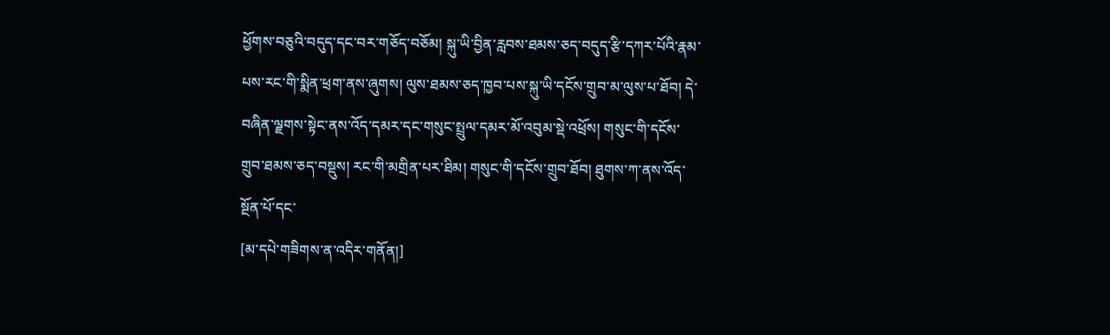ཕྱོགས་བཅུའི་བདུད་དང་བར་གཅོད་བཅོམ། སྐུ་ཡི་བྱིན་རླབས་ཐམས་ཅད་བདུད་རྩི་དཀར་པོའི་རྣམ་པས་རང་གི་སྨིན་ཕྲག་ནས་ཞུགས། ལུས་ཐམས་ཅད་ཁྱབ་པས་སྐུ་ཡི་དངོས་གྲུབ་མ་ལུས་པ་ཐོབ། དེ་བཞིན་ལྗགས་སྟེང་ནས་འོད་དམར་དང་གསུང་སྤྲུལ་དམར་མོ་འབུམ་སྡེ་འཕྲོས། གསུང་གི་དངོས་གྲུབ་ཐམས་ཅད་བསྡུས། རང་གི་མགྲིན་པར་ཐིམ། གསུང་གི་དངོས་གྲུབ་ཐོབ། ཐུགས་ཀ་ནས་འོད་སྔོན་པོ་དང་
[མ་དཔེ་གཟིགས་ན་འདིར་གནོན།]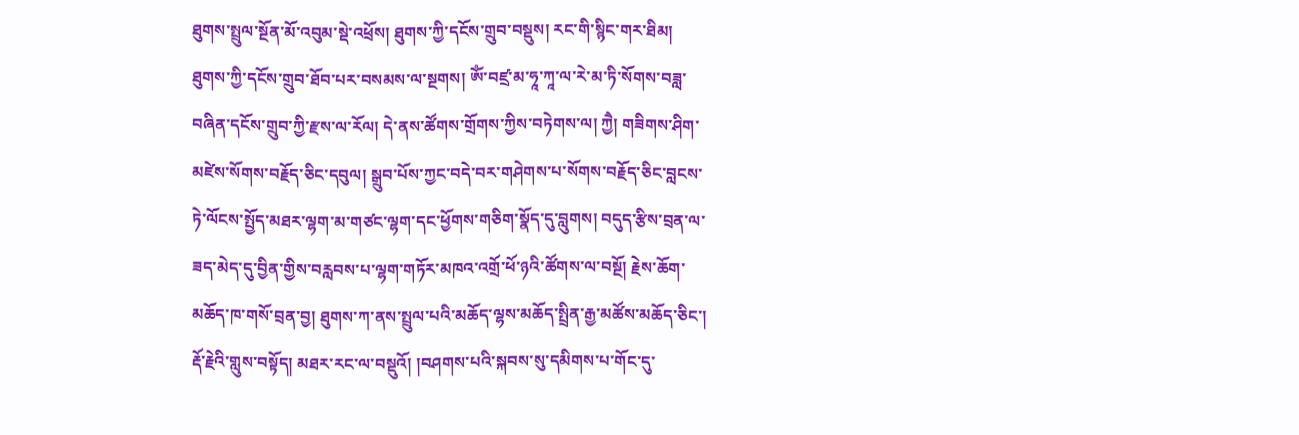ཐུགས་སྤྲུལ་སྔོན་མོ་འབུམ་སྡེ་འཕྲོས། ཐུགས་ཀྱི་དངོས་གྲུབ་བསྡུས། རང་གི་སྙིང་གར་ཐིམ། ཐུགས་ཀྱི་དངོས་གྲུབ་ཐོབ་པར་བསམས་ལ་སྔགས། ཨོཾ་བཛྲ་མ་ཧཱ་ཀཱ་ལ་རེ་མ་ཏི་སོགས་བཟླ་བཞིན་དངོས་གྲུབ་ཀྱི་རྫས་ལ་རོལ། དེ་ནས་ཚོགས་གྲོགས་ཀྱིས་བཏེགས་ལ། ཀྱཻ། གཟིགས་ཤིག་མཛེས་སོགས་བརྗོད་ཅིང་དབུལ། སྒྲུབ་པོས་ཀྱང་བདེ་བར་གཤེགས་པ་སོགས་བརྗོད་ཅིང་བླངས་ཏེ་ལོངས་སྤྱོད་མཐར་ལྷག་མ་གཙང་ལྷག་དང་ཕྱོགས་གཅིག་སྣོད་དུ་བླུགས། བདུད་རྩིས་བྲན་ལ་ཟད་མེད་དུ་བྱིན་གྱིས་བརླབས་པ་ལྷག་གཏོར་མཁའ་འགྲོ་ཕོ་ཉའི་ཚོགས་ལ་བསྔོ། རྗེས་ཆོག་མཆོད་ཁ་གསོ་བྲན་བྱ། ཐུགས་ཀ་ནས་སྤྲུལ་པའི་མཆོད་ལྷས་མཆོད་སྤྲིན་རྒྱ་མཚོས་མཆོད་ཅིང་། རྡོ་རྗེའི་གླུས་བསྟོད། མཐར་རང་ལ་བསྡུའོ། །བཤགས་པའི་སྐབས་སུ་དམིགས་པ་གོང་དུ་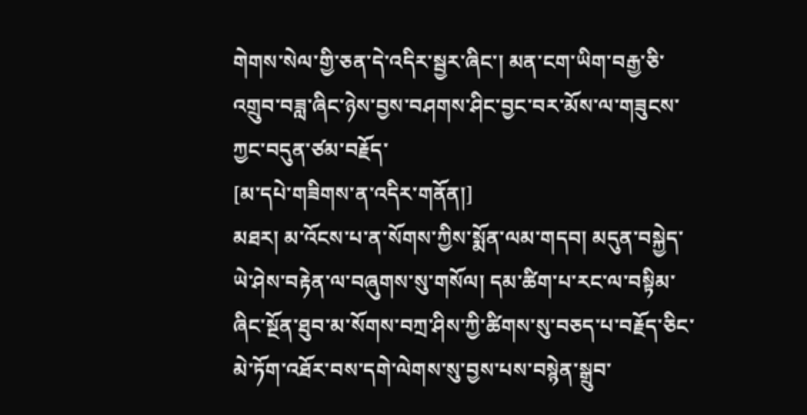གེགས་སེལ་གྱི་ཅན་དེ་འདིར་སྦྱར་ཞིང་། མན་ངག་ཡིག་བརྒྱ་ཅི་འགྲུབ་བཟླ་ཞིང་ཉེས་བྱས་བཤགས་ཤིང་བྱང་བར་མོས་ལ་གཟུངས་ཀྱང་བདུན་ཙམ་བརྗོད་
[མ་དཔེ་གཟིགས་ན་འདིར་གནོན།]
མཐར། མ་འོངས་པ་ན་སོགས་ཀྱིས་སྨོན་ལམ་གདབ། མདུན་བསྐྱེད་ཡེ་ཤེས་བརྟེན་ལ་བཞུགས་སུ་གསོལ། དམ་ཚིག་པ་རང་ལ་བསྟིམ་ཞིང་སྔོན་ཐུབ་མ་སོགས་བཀྲ་ཤིས་ཀྱི་ཚིགས་སུ་བཅད་པ་བརྗོད་ཅིང་མེ་ཏོག་འཐོར་བས་དགེ་ལེགས་སུ་བྱས་པས་བསྙེན་སྒྲུབ་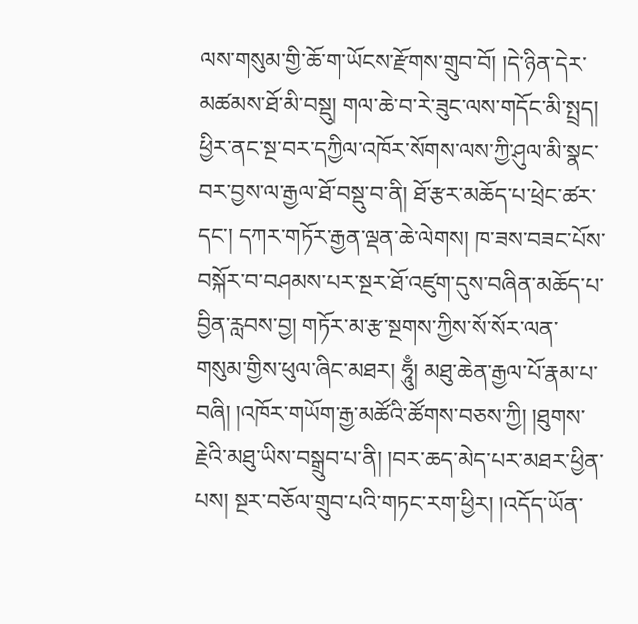ལས་གསུམ་གྱི་ཆོ་ག་ཡོངས་རྫོགས་གྲུབ་བོ། །དེ་ཉིན་དེར་མཚམས་ཐོ་མི་བསྡུ། གལ་ཆེ་བ་རེ་ཟུང་ལས་གདོང་མི་སྤྲད། ཕྱིར་ནང་སྔ་བར་དཀྱིལ་འཁོར་སོགས་ལས་ཀྱི་ཤུལ་མི་སྣང་བར་བྱས་ལ་རྒྱལ་ཐོ་བསྡུ་བ་ནི། ཐོ་རྩར་མཆོད་པ་ཕྲེང་ཚར་དང་། དཀར་གཏོར་རྒྱན་ལྡན་ཆེ་ལེགས། ཁ་ཟས་བཟང་པོས་བསྐོར་བ་བཤམས་པར་སྔར་ཐོ་འཛུག་དུས་བཞིན་མཆོད་པ་བྱིན་རླབས་བྱ། གཏོར་མ་རྩ་སྔགས་ཀྱིས་སོ་སོར་ལན་གསུམ་གྱིས་ཕུལ་ཞིང་མཐར། ཧཱུྃ། མཐུ་ཆེན་རྒྱལ་པོ་རྣམ་པ་བཞི། །འཁོར་གཡོག་རྒྱ་མཚོའི་ཚོགས་བཅས་ཀྱི། །ཐུགས་རྗེའི་མཐུ་ཡིས་བསྒྲུབ་པ་ནི། །བར་ཆད་མེད་པར་མཐར་ཕྱིན་པས། སྔར་བཅོལ་གྲུབ་པའི་གཏང་རག་ཕྱིར། །འདོད་ཡོན་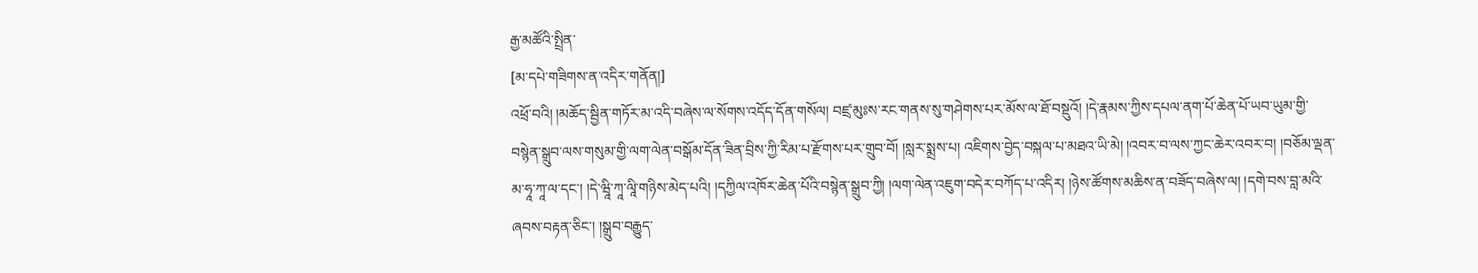རྒྱ་མཚོའི་སྤྲིན་
[མ་དཔེ་གཟིགས་ན་འདིར་གནོན།]
འཕྲོ་བའི། །མཆོད་སྦྱིན་གཏོར་མ་འདི་བཞེས་ལ་སོགས་འདོད་དོན་གསོལ། བཛྲ་མུཿས་རང་གནས་སུ་གཤེགས་པར་མོས་ལ་ཐོ་བསྡུའོ། །དེ་རྣམས་ཀྱིས་དཔལ་ནག་པོ་ཆེན་པོ་ཡབ་ཡུམ་གྱི་བསྙེན་སྒྲུབ་ལས་གསུམ་གྱི་ལག་ལེན་བསྒོམ་དོན་ཟིན་བྲིས་ཀྱི་རིམ་པ་རྫོགས་པར་གྲུབ་བོ། །སླར་སྨྲས་པ། འཇིགས་བྱེད་བསྐལ་པ་མཐའ་ཡི་མེ། །འབར་བ་ལས་ཀྱང་ཆེར་འབར་བ། །བཅོམ་ལྡན་མ་ཧཱ་ཀཱ་ལ་དང་། །དེ་ཝཱི་ཀཱ་ལཱི་གཉིས་མེད་པའི། །དཀྱིལ་འཁོར་ཆེན་པོའི་བསྙེན་སྒྲུབ་ཀྱི། །ལག་ལེན་འཇུག་བདེར་བཀོད་པ་འདིར། །ཉེས་ཚོགས་མཆིས་ན་བཟོད་བཞེས་ལ། །དགེ་བས་བླ་མའི་ཞབས་བརྟན་ཅིང་། །སྒྲུབ་བརྒྱུད་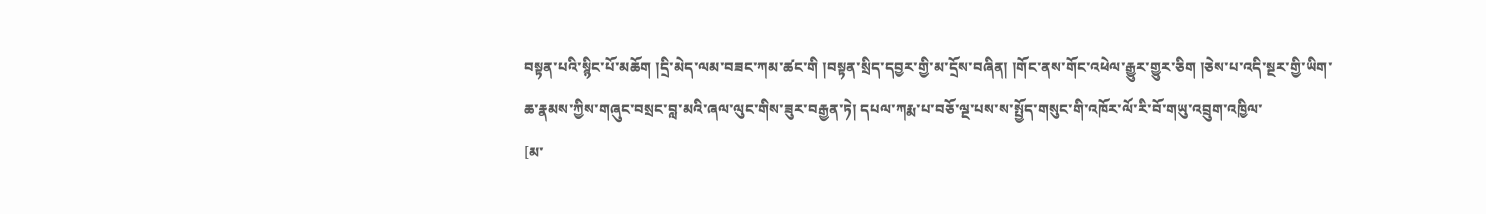བསྟན་པའི་སྙིང་པོ་མཆོག །དྲི་མེད་ལམ་བཟང་ཀམ་ཚང་གི །བསྟན་སྲིད་དབྱར་གྱི་མ་དྲོས་བཞིན། །གོང་ནས་གོང་འཕེལ་རྒྱུར་གྱུར་ཅིག །ཅེས་པ་འདི་སྔར་གྱི་ཡིག་ཆ་རྣམས་ཀྱིས་གཞུང་བསྲང་བླ་མའི་ཞལ་ལུང་གིས་ཟུར་བརྒྱན་ཏེ། དཔལ་ཀརྨ་པ་བཅོ་ལྔ་པས་ས་སྤྱོད་གསུང་གི་འཁོར་ལོ་རི་བོ་གཡུ་འབྲུག་འཁྱིལ་
[མ་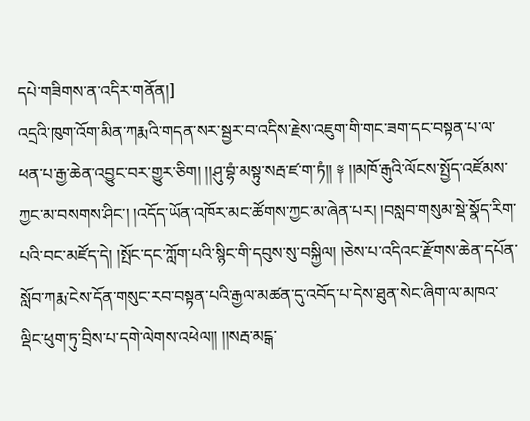དཔེ་གཟིགས་ན་འདིར་གནོན།]
འདྲའི་ཁུག་འོག་མིན་ཀརྨའི་གདན་སར་སྦྱར་བ་འདིས་རྗེས་འཇུག་གི་གང་ཟག་དང་བསྟན་པ་ལ་ཕན་པ་རྒྱ་ཆེན་འབྱུང་བར་གྱུར་ཅིག། །།ཤུ་བྷཾ་མསྟུ་སརྦ་ཛ་ག་ཏཾ།། ༈ །།མཁོ་རྒུའི་ལོངས་སྤྱོད་འཛོམས་ཀྱང་མ་བསགས་ཤིང་། །འདོད་ཡོན་འཁོར་མང་ཚོགས་ཀྱང་མ་ཞེན་པར། །བསླབ་གསུམ་སྡེ་སྣོད་རིག་པའི་བང་མཛོད་དེ། །སྤོང་དང་ཀློག་པའི་སྙིང་གི་དབུས་སུ་བསྐྱིལ། །ཅེས་པ་འདིའང་རྫོགས་ཆེན་དཔོན་སློབ་ཀརྨ་ངེས་དོན་གསུང་རབ་བསྟན་པའི་རྒྱལ་མཚན་དུ་འབོད་པ་དེས་ཐུན་སེང་ཞིག་ལ་མཁའ་ལྡིང་ཕུག་ཏུ་བྲིས་པ་དགེ་ལེགས་འཕེལ།། །།སརྦ་མངྒ་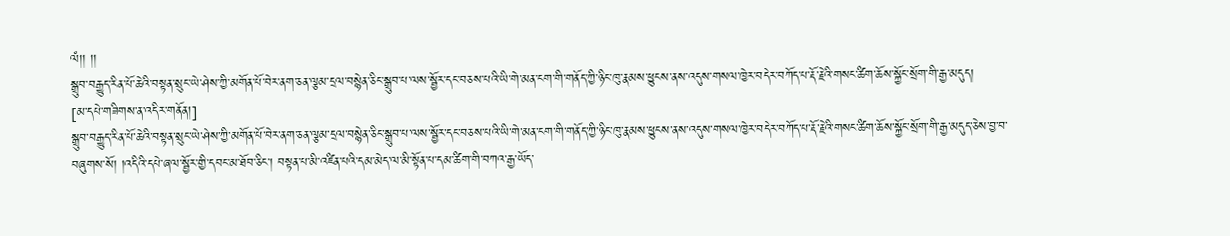ལཾ།། །།
སྒྲུབ་བརྒྱུད་རིན་པོ་ཆེའི་བསྟན་སྲུང་ཡེ་ཤེས་ཀྱི་མགོན་པོ་བེར་ནག་ཅན་ལྕམ་དྲལ་བསྙེན་ཅིང་སྒྲུབ་པ་ལས་སྦྱོར་དང་བཅས་པའི་ཡི་གེ་མན་ངག་གི་གནོད་ཀྱི་ཉིང་ཁུ་རྣམས་ཕྱུངས་ནས་འདུས་གསལ་ཁྱེར་བདེར་བཀོད་པ་རྡོ་རྗེའི་གསང་ཚིག་ཆོས་སྐྱོང་སྲོག་གི་རྒྱ་མདུད།
[མ་དཔེ་གཟིགས་ན་འདིར་གནོན།]
སྒྲུབ་བརྒྱུད་རིན་པོ་ཆེའི་བསྟན་སྲུང་ཡེ་ཤེས་ཀྱི་མགོན་པོ་བེར་ནག་ཅན་ལྕམ་དྲལ་བསྙེན་ཅིང་སྒྲུབ་པ་ལས་སྦྱོར་དང་བཅས་པའི་ཡི་གེ་མན་ངག་གི་གནོད་ཀྱི་ཉིང་ཁུ་རྣམས་ཕྱུངས་ནས་འདུས་གསལ་ཁྱེར་བདེར་བཀོད་པ་རྡོ་རྗེའི་གསང་ཚིག་ཆོས་སྐྱོང་སྲོག་གི་རྒྱ་མདུད་ཅེས་བྱ་བ་བཞུགས་སོ། །འདིའི་དཔེ་ཞལ་སྦྱོར་གྱི་དབང་མ་ཐོབ་ཅིང་། བསྟན་པ་མི་འཛིན་པའི་དམ་མེད་ལ་མི་སྟོན་པ་དམ་ཚིག་གི་བཀའ་རྒྱ་ཡོད་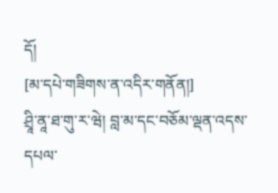དོ།
[མ་དཔེ་གཟིགས་ན་འདིར་གནོན།]
ཤྲཱི་ནཱ་ཐ་གུ་ར་ཝེ། བླ་མ་དང་བཅོམ་ལྡན་འདས་དཔལ་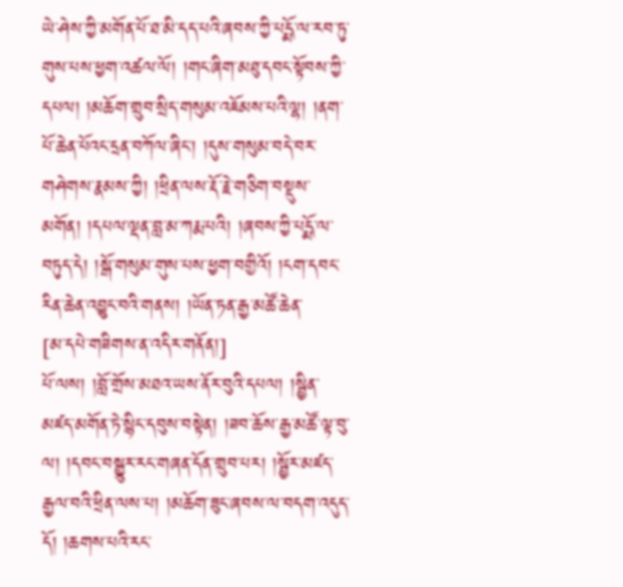ཡེ་ཤེས་ཀྱི་མགོན་པོ་ཐ་མི་དད་པའི་ཞབས་ཀྱི་པདྨོ་ལ་རབ་ཏུ་གུས་པས་ཕྱག་འཚལ་ལོ། །གང་ཞིག་མཐུ་དབང་སྟོབས་ཀྱི་དཔལ། །མཆོག་གྲུབ་སྲིད་གསུམ་འཇོམས་པའི་ལྷ། །ནག་པོ་ཆེན་པོའང་དྲན་བཀོལ་ཞིང་། །དུས་གསུམ་བདེ་བར་གཤེགས་རྣམས་ཀྱི། །ཕྲིན་ལས་རྡོ་རྗེ་གཅིག་བསྡུས་མགོན། །དཔལ་ལྡན་བླ་མ་ཀརྨ་པའི། །ཞབས་ཀྱི་པདྨོ་ལ་བཏུད་དེ། །སྒོ་གསུམ་གུས་པས་ཕྱག་བགྱིའོ། །ངག་དབང་རིན་ཆེན་འབྱུང་བའི་གནས། །ཡོན་ཏན་རྒྱ་མཚོ་ཆེན་
[མ་དཔེ་གཟིགས་ན་འདིར་གནོན།]
པོ་ལས། །བློ་གྲོས་མཐའ་ཡས་ནོར་བུའི་དཔལ། །སྦྱིན་མཛད་མགོན་ཏེ་སྙིང་དབུས་བསྟེན། །ཟབ་ཆོས་རྒྱ་མཚོ་ལྟ་བུ་ལ། །དབང་བསྒྱུར་རང་གཞན་དོན་གྲུབ་པར། །སྦྱོར་མཛད་རྒྱལ་བའི་ཕྲིན་ལས་པ། །མཆོག་ཟུང་ཞབས་ལ་བདག་འདུད་དོ། །ཆགས་པའི་རང་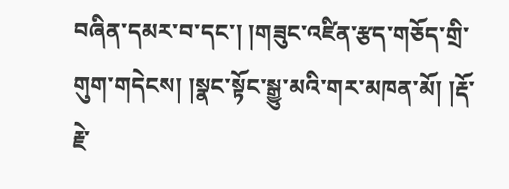བཞིན་དམར་བ་དང་། །གཟུང་འཛིན་རྩད་གཅོད་གྲི་གུག་གདེངས། །སྣང་སྟོང་སྒྱུ་མའི་གར་མཁན་མོ། །རྡོ་རྗེ་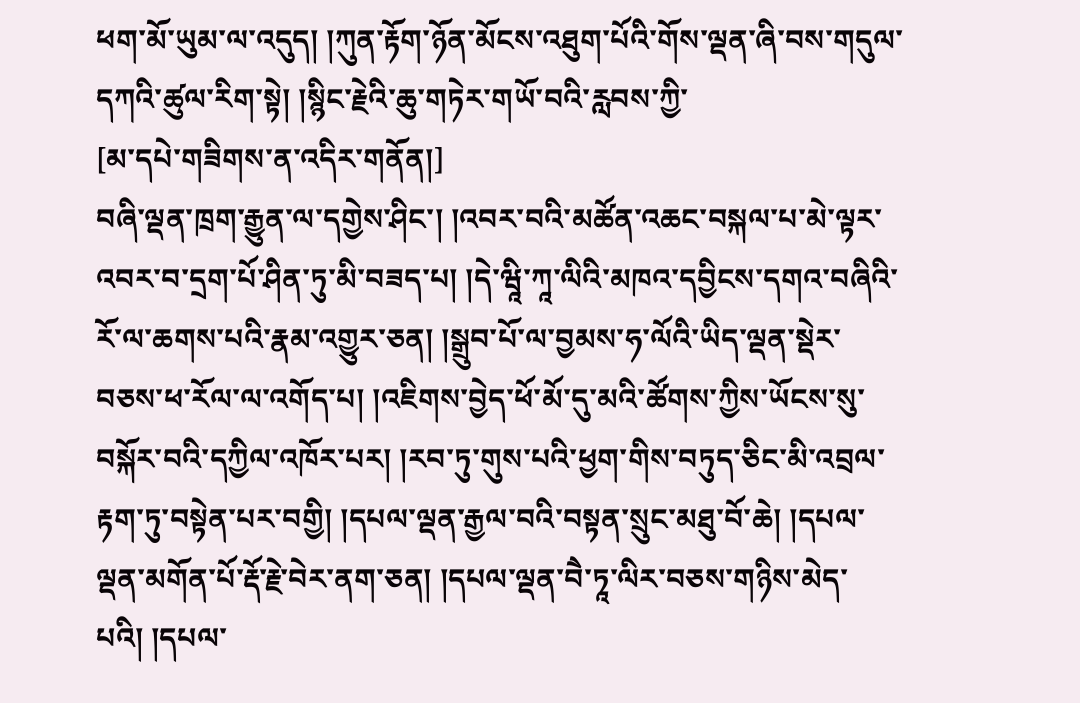ཕག་མོ་ཡུམ་ལ་འདུད། །ཀུན་རྟོག་ཉོན་མོངས་འཐུག་པོའི་གོས་ལྡན་ཞི་བས་གདུལ་དཀའི་ཚུལ་རིག་སྟེ། །སྙིང་རྗེའི་ཆུ་གཏེར་གཡོ་བའི་རླབས་ཀྱི་
[མ་དཔེ་གཟིགས་ན་འདིར་གནོན།]
བཞི་ལྡན་ཁྲག་རྒྱུན་ལ་དགྱེས་ཤིང་། །འབར་བའི་མཚོན་འཆང་བསྐལ་པ་མེ་ལྟར་འབར་བ་དྲག་པོ་ཤིན་ཏུ་མི་བཟད་པ། །དེ་ཝཱི་ཀཱ་ལིའི་མཁའ་དབྱིངས་དགའ་བཞིའི་རོ་ལ་ཆགས་པའི་རྣམ་འགྱུར་ཅན། །སྒྲུབ་པོ་ལ་བྱམས་ཧ་ལོའི་ཡིད་ལྡན་སྡེར་བཅས་ཕ་རོལ་ལ་འགོད་པ། །འཇིགས་བྱེད་ཕོ་མོ་དུ་མའི་ཚོགས་ཀྱིས་ཡོངས་སུ་བསྐོར་བའི་དཀྱིལ་འཁོར་པར། །རབ་ཏུ་གུས་པའི་ཕྱག་གིས་བཏུད་ཅིང་མི་འབྲལ་རྟག་ཏུ་བསྟེན་པར་བགྱི། །དཔལ་ལྡན་རྒྱལ་བའི་བསྟན་སྲུང་མཐུ་བོ་ཆེ། །དཔལ་ལྡན་མགོན་པོ་རྡོ་རྗེ་བེར་ནག་ཅན། །དཔལ་ལྡན་བཻ་ཏཱ་ལིར་བཅས་གཉིས་མེད་པའི། །དཔལ་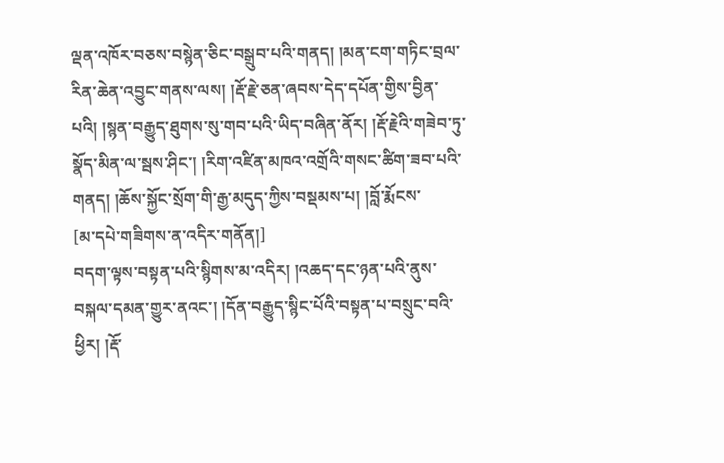ལྡན་འཁོར་བཅས་བསྙེན་ཅིང་བསྒྲུབ་པའི་གནད། །མན་ངག་གཏིང་བྲལ་རིན་ཆེན་འབྱུང་གནས་ལས། །རྡོ་རྗེ་ཅན་ཞབས་དེད་དཔོན་གྱིས་བྱིན་པའི། །སྙན་བརྒྱུད་ཐུགས་སུ་གབ་པའི་ཡིད་བཞིན་ནོར། །རྡོ་རྗེའི་གཟེབ་ཏུ་སྣོད་མིན་ལ་སྦས་ཤིང་། །རིག་འཛིན་མཁའ་འགྲོའི་གསང་ཚིག་ཟབ་པའི་གནད། །ཆོས་སྐྱོང་སྲོག་གི་རྒྱ་མདུད་ཀྱིས་བསྡམས་པ། །བློ་རྨོངས་
[མ་དཔེ་གཟིགས་ན་འདིར་གནོན།]
བདག་ལྟས་བསྟན་པའི་སྙིགས་མ་འདིར། །འཆད་དང་ཉན་པའི་ནུས་བསྐལ་དམན་གྱུར་ནའང་། །དོན་བརྒྱུད་སྙིང་པོའི་བསྟན་པ་བསྲུང་བའི་ཕྱིར། །རྡོ་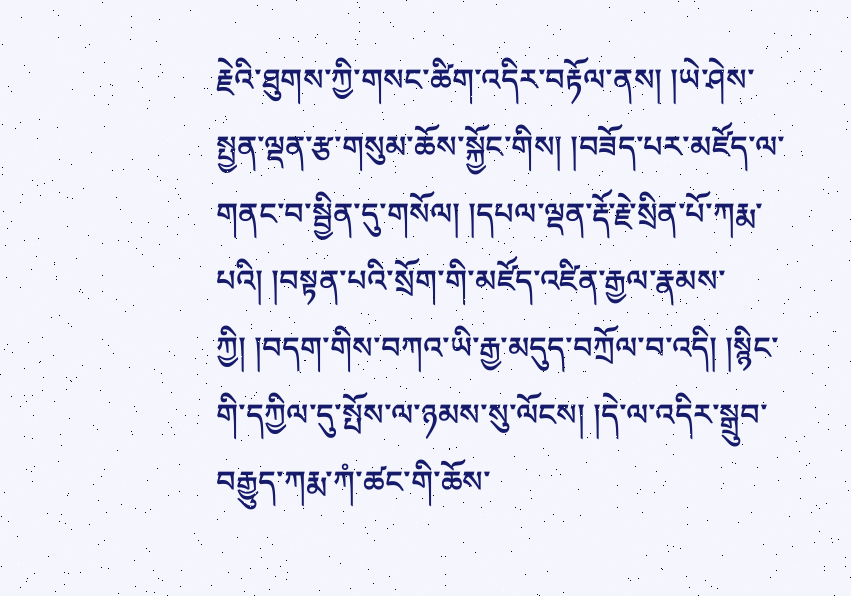རྗེའི་ཐུགས་ཀྱི་གསང་ཚིག་འདིར་བརྟོལ་ནས། །ཡེ་ཤེས་སྤྱན་ལྡན་རྩ་གསུམ་ཆོས་སྐྱོང་གིས། །བཟོད་པར་མཛོད་ལ་གནང་བ་སྦྱིན་དུ་གསོལ། །དཔལ་ལྡན་རྡོ་རྗེ་སྲིན་པོ་ཀརྨ་པའི། །བསྟན་པའི་སྲོག་གི་མཛོད་འཛིན་རྒྱལ་རྣམས་ཀྱི། །བདག་གིས་བཀའ་ཡི་རྒྱ་མདུད་བཀྲོལ་བ་འདི། །སྙིང་གི་དཀྱིལ་དུ་སྤོས་ལ་ཉམས་སུ་ལོངས། །དེ་ལ་འདིར་སྒྲུབ་བརྒྱུད་ཀརྨ་ཀཾ་ཚང་གི་ཆོས་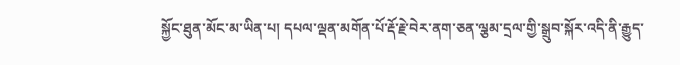སྐྱོང་ཐུན་མོང་མ་ཡིན་པ། དཔལ་ལྡན་མགོན་པོ་རྡོ་རྗེ་བེར་ནག་ཅན་ལྕམ་དྲལ་གྱི་སྒྲུབ་སྐོར་འདི་ནི་རྒྱུད་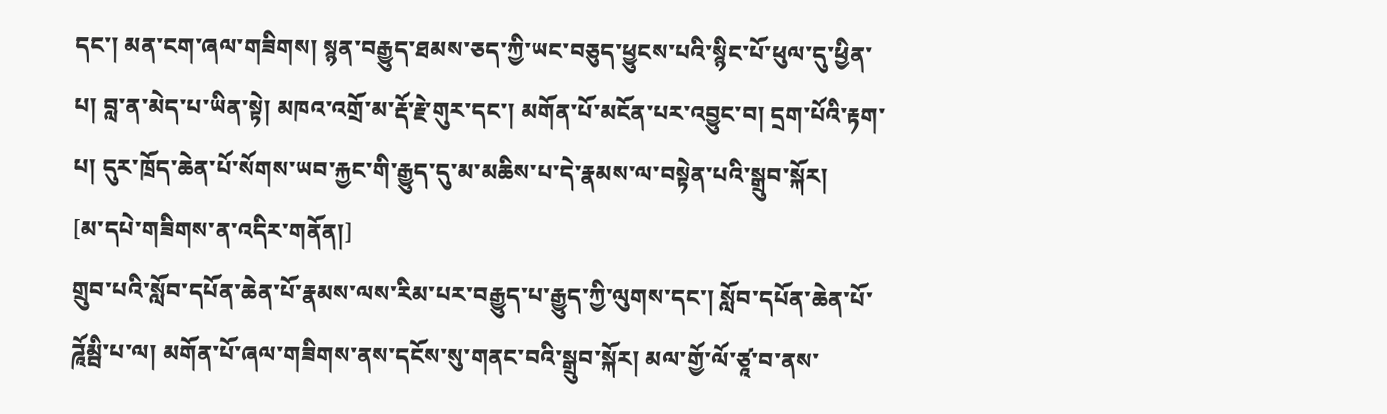དང་། མན་ངག་ཞལ་གཟིགས། སྙན་བརྒྱུད་ཐམས་ཅད་ཀྱི་ཡང་བཅུད་ཕྱུངས་པའི་སྙིང་པོ་ཕུལ་དུ་ཕྱིན་པ། བླ་ན་མེད་པ་ཡིན་སྟེ། མཁའ་འགྲོ་མ་རྡོ་རྗེ་གུར་དང་། མགོན་པོ་མངོན་པར་འབྱུང་བ། དྲག་པོའི་རྟག་པ། དུར་ཁྲོད་ཆེན་པོ་སོགས་ཡབ་རྐྱང་གི་རྒྱུད་དུ་མ་མཆིས་པ་དེ་རྣམས་ལ་བསྟེན་པའི་སྒྲུབ་སྐོར།
[མ་དཔེ་གཟིགས་ན་འདིར་གནོན།]
གྲུབ་པའི་སློབ་དཔོན་ཆེན་པོ་རྣམས་ལས་རིམ་པར་བརྒྱུད་པ་རྒྱུད་ཀྱི་ལུགས་དང་། སློབ་དཔོན་ཆེན་པོ་ཌཱོམྦི་པ་ལ། མགོན་པོ་ཞལ་གཟིགས་ནས་དངོས་སུ་གནང་བའི་སྒྲུབ་སྐོར། མལ་གྱོ་ལོ་ཙཱ་བ་ནས་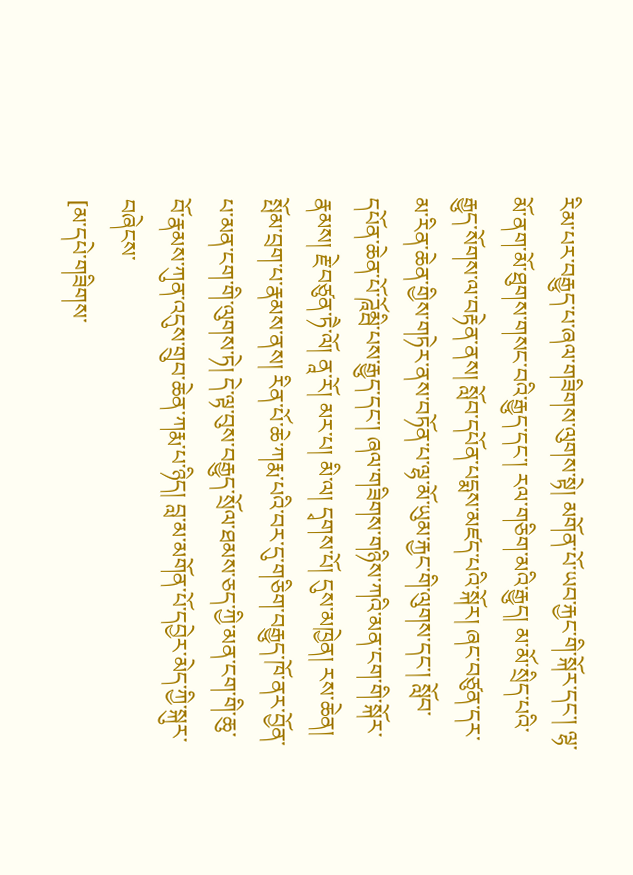རིམ་པར་བརྒྱུད་པ་ཞལ་གཟིགས་ལུགས་སྟེ། མགོན་པོ་ཡབ་རྐྱང་གི་སྐོར་དང་། ལྷ་མོ་ནག་མོ་ཐུགས་གསང་བའི་རྒྱུད་དང་། རལ་གཅིག་མའི་རྒྱུད། མ་མོ་སྲིད་པའི་རྒྱུད་སོགས་ལ་བརྟེན་ནས། སློབ་དཔོན་པདྨས་མཛད་པའི་སྐོར། ཞང་བཙུན་དར་མ་རིན་ཆེན་གྱིས་གཏེར་ནས་བཏོན་པ་ལྷ་མོ་ཡུམ་རྐྱང་གི་ལུགས་དང་། སློབ་དཔོན་ཆེན་པོ་ཌཱོམྦི་པས་རྒྱུད་དང་། ཞལ་གཟིགས་གཉིས་ཀའི་མན་ངག་གི་སྐོར་རྣམས། རྗེ་བཙུན་ཏཻ་ལོ། ནཱ་རོ། མར་པ། མི་ལ། དྭགས་པོ། དུས་མཁྱེན། རས་ཆེན། སྤོམ་བྲག་པ་རྣམས་ནས། རིན་པོ་ཆེ་ཀརྨ་པའི་བར་དུ་གཅིག་བརྒྱུད་ཁོ་ནར་བྱོན་པ་མན་ངག་གི་ལུགས་ཏེ། དེ་ལྟ་བུས་བརྒྱུད་སྲོལ་ཐམས་ཅད་ཀྱི་མན་ངག་གི་ཆུ་བོ་རྣམས་ཀུན་འདུས་གྲུབ་ཆེན་ཀརྨ་པ་ཉིད། བླ་མ་མགོན་པོ་དབྱེར་མེད་ཀྱི་སྐུར་བཞེངས་
[མ་དཔེ་གཟིགས་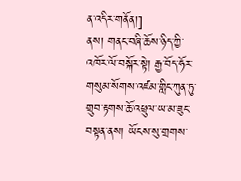ན་འདིར་གནོན།]
ནས། གནང་བཞི་ཆོས་ཉིད་ཀྱི་འཁོར་ལོ་བསྐོར་སྟེ། རྒྱ་བོད་ཧོར་གསུམ་སོགས་འཛམ་གླིང་ཀུན་ཏུ་གྲུབ་རྟགས་ཆོ་འཕྲུལ་ཡ་མ་ཟུང་བསྟན་ནས། ཡོངས་སུ་གྲགས་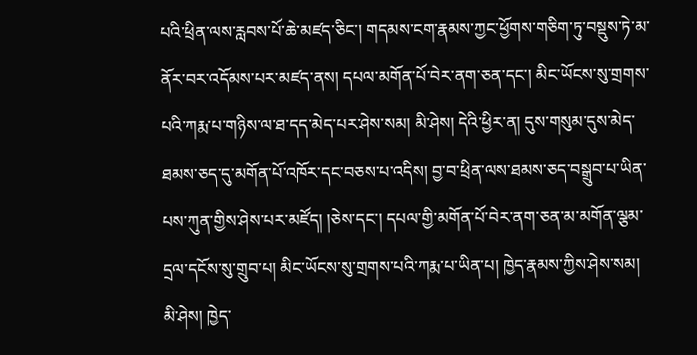པའི་ཕྲིན་ལས་རླབས་པོ་ཆེ་མཛད་ཅིང་། གདམས་ངག་རྣམས་ཀྱང་ཕྱོགས་གཅིག་ཏུ་བསྡུས་ཏེ་མ་ནོར་བར་འདོམས་པར་མཛད་ནས། དཔལ་མགོན་པོ་བེར་ནག་ཅན་དང་། མིང་ཡོངས་སུ་གྲགས་པའི་ཀརྨ་པ་གཉིས་ལ་ཐ་དད་མེད་པར་ཤེས་སམ། མི་ཤེས། དེའི་ཕྱིར་ན། དུས་གསུམ་དུས་མེད་ཐམས་ཅད་དུ་མགོན་པོ་འཁོར་དང་བཅས་པ་འདིས། བྱ་བ་ཕྲིན་ལས་ཐམས་ཅད་བསྒྲུབ་པ་ཡིན་པས་ཀུན་གྱིས་ཤེས་པར་མཛོད། །ཅེས་དང་། དཔལ་གྱི་མགོན་པོ་བེར་ནག་ཅན་མ་མགོན་ལྕམ་དྲལ་དངོས་སུ་གྲུབ་པ། མིང་ཡོངས་སུ་གྲགས་པའི་ཀརྨ་པ་ཡིན་པ། ཁྱེད་རྣམས་ཀྱིས་ཤེས་སམ། མི་ཤེས། ཁྱེད་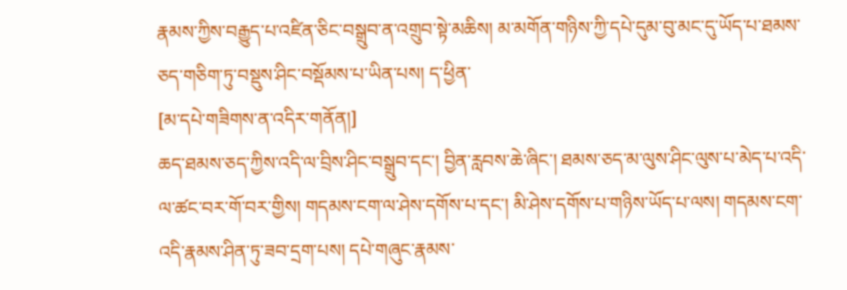རྣམས་ཀྱིས་བརྒྱུད་པ་འཛིན་ཅིང་བསྒྲུབ་ན་འགྲུབ་སྟེ་མཆིས། མ་མགོན་གཉིས་ཀྱི་དཔེ་དུམ་བུ་མང་དུ་ཡོད་པ་ཐམས་ཅད་གཅིག་ཏུ་བསྡུས་ཤིང་བསྡོམས་པ་ཡིན་པས། ད་ཕྱིན་
[མ་དཔེ་གཟིགས་ན་འདིར་གནོན།]
ཆད་ཐམས་ཅད་ཀྱིས་འདི་ལ་བྲིས་ཤིང་བསྒྲུབ་དང་། བྱིན་རླབས་ཆེ་ཞིང་། ཐམས་ཅད་མ་ལུས་ཤིང་ལུས་པ་མེད་པ་འདི་ལ་ཚང་བར་གོ་བར་གྱིས། གདམས་ངག་ལ་ཤེས་དགོས་པ་དང་། མི་ཤེས་དགོས་པ་གཉིས་ཡོད་པ་ལས། གདམས་ངག་འདི་རྣམས་ཤིན་ཏུ་ཟབ་དྲག་པས། དཔེ་གཞུང་རྣམས་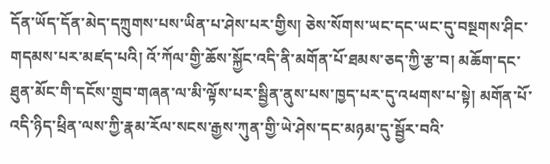དོན་ཡོད་དོན་མེད་དཀྲུགས་པས་ཡིན་པ་ཤེས་པར་གྱིས། ཅེས་སོགས་ཡང་དང་ཡང་དུ་བསྔགས་ཤིང་གདམས་པར་མཛད་པའི། འོ་ཀོལ་གྱི་ཆོས་སྐྱོང་འདི་ནི་མགོན་པོ་ཐམས་ཅད་ཀྱི་རྩ་བ། མཆོག་དང་ཐུན་མོང་གི་དངོས་གྲུབ་གཞན་ལ་མི་ལྟོས་པར་སྦྱིན་ནུས་པས་ཁྱད་པར་དུ་འཕགས་པ་སྟེ། མགོན་པོ་འདི་ཉིད་ཕྲིན་ལས་ཀྱི་རྣམ་རོལ་སངས་རྒྱས་ཀུན་གྱི་ཡེ་ཤེས་དང་མཉམ་དུ་སྦྱོར་བའི་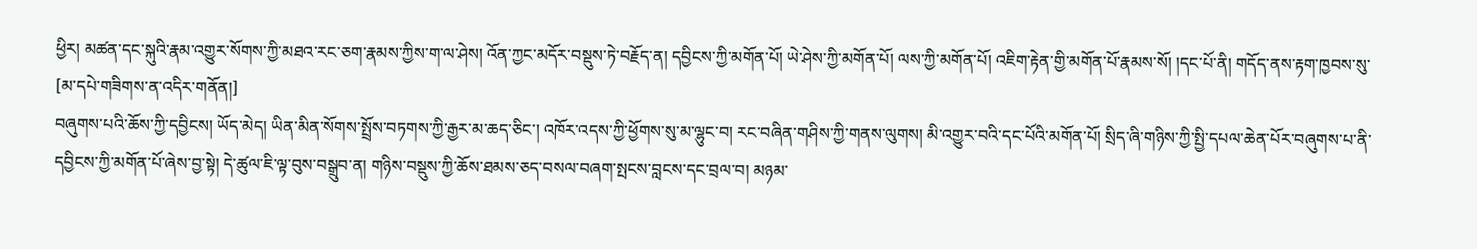ཕྱིར། མཚན་དང་སྐུའི་རྣམ་འགྱུར་སོགས་ཀྱི་མཐའ་རང་ཅག་རྣམས་ཀྱིས་ག་ལ་ཤེས། འོན་ཀྱང་མདོར་བསྡུས་ཏེ་བརྗོད་ན། དབྱིངས་ཀྱི་མགོན་པོ། ཡེ་ཤེས་ཀྱི་མགོན་པོ། ལས་ཀྱི་མགོན་པོ། འཇིག་རྟེན་གྱི་མགོན་པོ་རྣམས་སོ། །དང་པོ་ནི། གདོད་ནས་རྟག་ཁྱབས་སུ་
[མ་དཔེ་གཟིགས་ན་འདིར་གནོན།]
བཞུགས་པའི་ཆོས་ཀྱི་དབྱིངས། ཡོད་མེད། ཡིན་མིན་སོགས་སྤྲོས་བཏགས་ཀྱི་རྒྱར་མ་ཆད་ཅིང་། འཁོར་འདས་ཀྱི་ཕྱོགས་སུ་མ་ལྷུང་བ། རང་བཞིན་གཤིས་ཀྱི་གནས་ལུགས། མི་འགྱུར་བའི་དང་པོའི་མགོན་པོ། སྲིད་ཞི་གཉིས་ཀྱི་སྤྱི་དཔལ་ཆེན་པོར་བཞུགས་པ་ནི་དབྱིངས་ཀྱི་མགོན་པོ་ཞེས་བྱ་སྟེ། དེ་ཚུལ་ཇི་ལྟ་བུས་བསྒྲུབ་ན། གཉིས་བསྡུས་ཀྱི་ཆོས་ཐམས་ཅད་བསལ་བཞག་སྤངས་བླངས་དང་བྲལ་བ། མཉམ་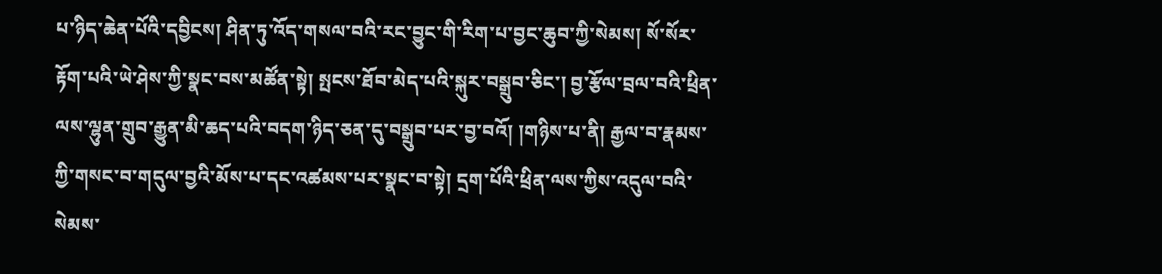པ་ཉིད་ཆེན་པོའི་དབྱིངས། ཤིན་ཏུ་འོད་གསལ་བའི་རང་བྱུང་གི་རིག་པ་བྱང་ཆུབ་ཀྱི་སེམས། སོ་སོར་རྟོག་པའི་ཡེ་ཤེས་ཀྱི་སྣང་བས་མཚོན་སྟེ། སྤངས་ཐོབ་མེད་པའི་སྐུར་བསྒྲུབ་ཅིང་། བྱ་རྩོལ་བྲལ་བའི་ཕྲིན་ལས་ལྷུན་གྲུབ་རྒྱུན་མི་ཆད་པའི་བདག་ཉིད་ཅན་དུ་བསྒྲུབ་པར་བྱ་བའོ། །གཉིས་པ་ནི། རྒྱལ་བ་རྣམས་ཀྱི་གསང་བ་གདུལ་བྱའི་མོས་པ་དང་འཚམས་པར་སྣང་བ་སྟེ། དྲག་པོའི་ཕྲིན་ལས་ཀྱིས་འདུལ་བའི་སེམས་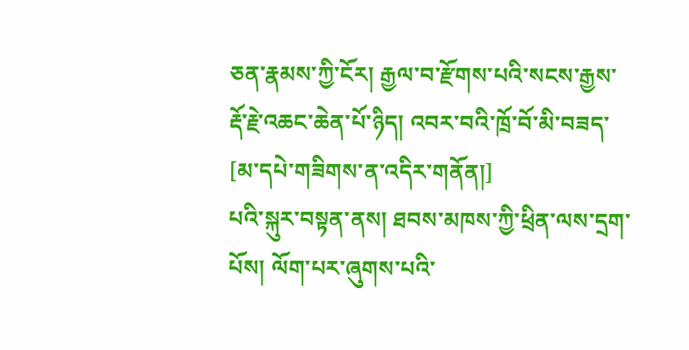ཅན་རྣམས་ཀྱི་ངོར། རྒྱལ་བ་རྫོགས་པའི་སངས་རྒྱས་རྡོ་རྗེ་འཆང་ཆེན་པོ་ཉིད། འབར་བའི་ཁྲོ་བོ་མི་བཟད་
[མ་དཔེ་གཟིགས་ན་འདིར་གནོན།]
པའི་སྐུར་བསྟན་ནས། ཐབས་མཁས་ཀྱི་ཕྲིན་ལས་དྲག་པོས། ལོག་པར་ཞུགས་པའི་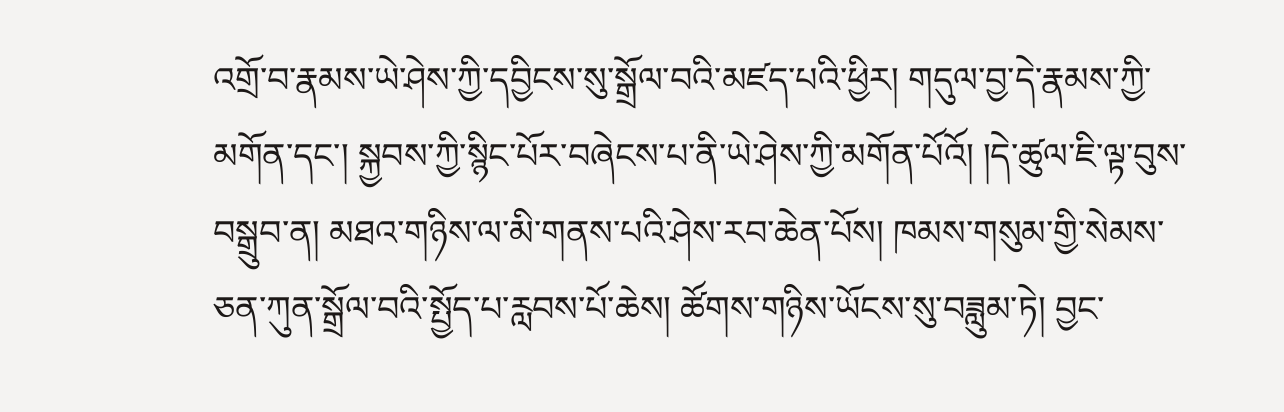འགྲོ་བ་རྣམས་ཡེ་ཤེས་ཀྱི་དབྱིངས་སུ་སྒྲོལ་བའི་མཛད་པའི་ཕྱིར། གདུལ་བྱ་དེ་རྣམས་ཀྱི་མགོན་དང་། སྐྱབས་ཀྱི་སྙིང་པོར་བཞེངས་པ་ནི་ཡེ་ཤེས་ཀྱི་མགོན་པོའོ། །དེ་ཚུལ་ཇི་ལྟ་བུས་བསྒྲུབ་ན། མཐའ་གཉིས་ལ་མི་གནས་པའི་ཤེས་རབ་ཆེན་པོས། ཁམས་གསུམ་གྱི་སེམས་ཅན་ཀུན་སྒྲོལ་བའི་སྤྱོད་པ་རླབས་པོ་ཆེས། ཚོགས་གཉིས་ཡོངས་སུ་བཟླུམ་ཏེ། བྱང་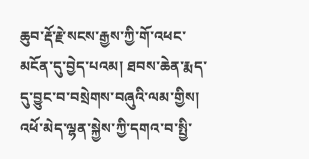ཆུབ་རྡོ་རྗེ་སངས་རྒྱས་ཀྱི་གོ་འཕང་མངོན་དུ་བྱེད་པའམ། ཐབས་ཆེན་རྨད་དུ་བྱུང་བ་བསྲེགས་བཞུའི་ལམ་གྱིས། འཕོ་མེད་ལྷན་སྐྱེས་ཀྱི་དགའ་བ་སྤྱི་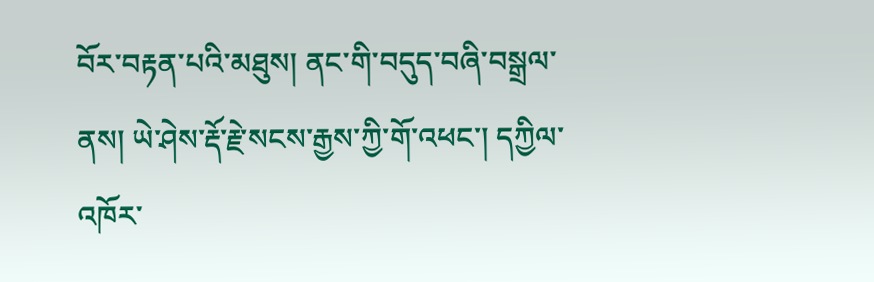བོར་བརྟན་པའི་མཐུས། ནང་གི་བདུད་བཞི་བསྒྲལ་ནས། ཡེ་ཤེས་རྡོ་རྗེ་སངས་རྒྱས་ཀྱི་གོ་འཕང་། དཀྱིལ་འཁོར་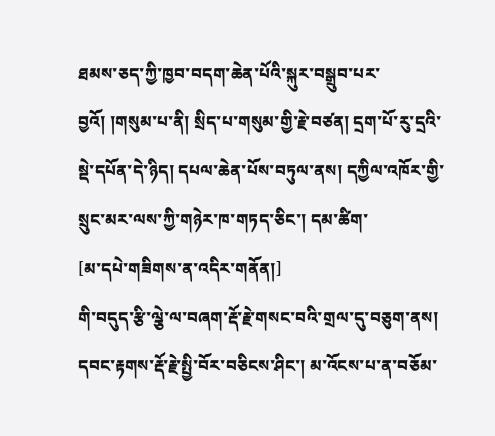ཐམས་ཅད་ཀྱི་ཁྱབ་བདག་ཆེན་པོའི་སྐུར་བསྒྲུབ་པར་བྱའོ། །གསུམ་པ་ནི། སྲིད་པ་གསུམ་གྱི་རྗེ་བཙན། དྲག་པོ་རུ་དྲའི་སྡེ་དཔོན་དེ་ཉིད། དཔལ་ཆེན་པོས་བཏུལ་ནས། དཀྱིལ་འཁོར་གྱི་སྲུང་མར་ལས་ཀྱི་གཉེར་ཁ་གཏད་ཅིང་། དམ་ཚིག་
[མ་དཔེ་གཟིགས་ན་འདིར་གནོན།]
གི་བདུད་རྩི་ལྕེ་ལ་བཞག་རྡོ་རྗེ་གསང་བའི་གྲལ་དུ་བཅུག་ནས། དབང་རྟགས་རྡོ་རྗེ་སྤྱི་བོར་བཅིངས་ཤིང་། མ་འོངས་པ་ན་བཅོམ་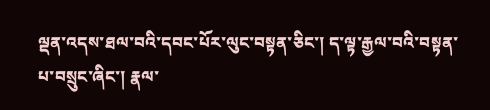ལྡན་འདས་ཐལ་བའི་དབང་པོར་ལུང་བསྟན་ཅིང་། ད་ལྟ་རྒྱལ་བའི་བསྟན་པ་བསྲུང་ཞིང་། རྣལ་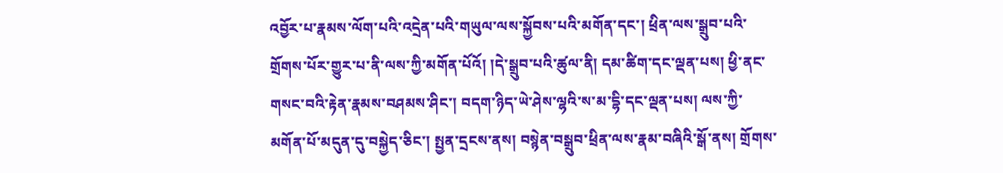འབྱོར་པ་རྣམས་ལོག་པའི་འདྲེན་པའི་གཡུལ་ལས་སྐྱོབས་པའི་མགོན་དང་། ཕྲིན་ལས་སྒྲུབ་པའི་གྲོགས་པོར་གྱུར་པ་ནི་ལས་ཀྱི་མགོན་པོའོ། །དེ་སྒྲུབ་པའི་ཚུལ་ནི། དམ་ཚིག་དང་ལྡན་པས། ཕྱི་ནང་གསང་བའི་རྟེན་རྣམས་བཤམས་ཤིང་། བདག་ཉིད་ཡེ་ཤེས་ལྷའི་ས་མ་དྷི་དང་ལྡན་པས། ལས་ཀྱི་མགོན་པོ་མདུན་དུ་བསྐྱེད་ཅིང་། སྤྱན་དྲངས་ནས། བསྙེན་བསྒྲུབ་ཕྲིན་ལས་རྣམ་བཞིའི་སྒོ་ནས། གྲོགས་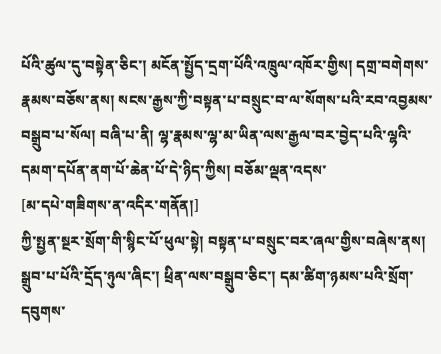པོའི་ཚུལ་དུ་བསྟེན་ཅིང་། མངོན་སྤྱོད་དྲག་པོའི་འཁྲུལ་འཁོར་གྱིས། དགྲ་བགེགས་རྣམས་བཅོས་ནས། སངས་རྒྱས་ཀྱི་བསྟན་པ་བསྲུང་བ་ལ་སོགས་པའི་རབ་འབྱམས་བསྒྲུབ་པ་སོལ། བཞི་པ་ནི། ལྷ་རྣམས་ལྷ་མ་ཡིན་ལས་རྒྱལ་བར་བྱེད་པའི་ལྷའི་དམག་དཔོན་ནག་པོ་ཆེན་པོ་དེ་ཉིད་ཀྱིས། བཅོམ་ལྡན་འདས་
[མ་དཔེ་གཟིགས་ན་འདིར་གནོན།]
ཀྱི་སྤྱན་སྔར་སྲོག་གི་སྙིང་པོ་ཕུལ་སྟེ། བསྟན་པ་བསྲུང་བར་ཞལ་གྱིས་བཞེས་ནས། སྒྲུབ་པ་པོའི་དྲོད་ཉུལ་ཞིང་། ཕྲིན་ལས་བསྒྲུབ་ཅིང་། དམ་ཚིག་ཉམས་པའི་སྲོག་དབུགས་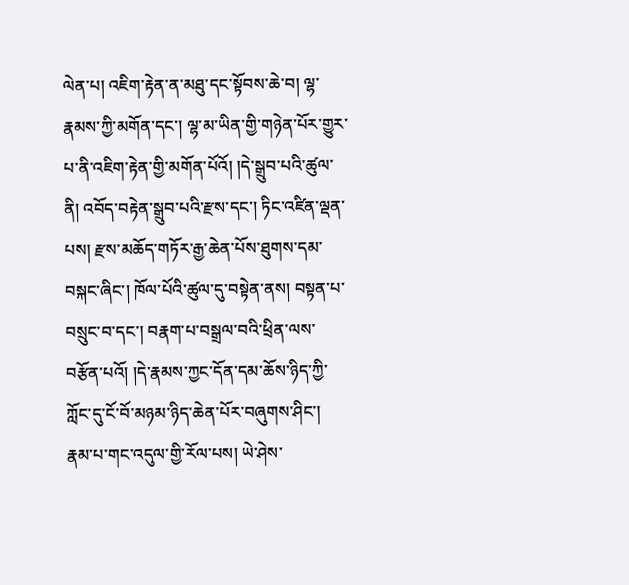ལེན་པ། འཇིག་རྟེན་ན་མཐུ་དང་སྟོབས་ཆེ་བ། ལྷ་རྣམས་ཀྱི་མགོན་དང་། ལྷ་མ་ཡིན་གྱི་གཉེན་པོར་གྱུར་པ་ནི་འཇིག་རྟེན་གྱི་མགོན་པོའོ། །དེ་སྒྲུབ་པའི་ཚུལ་ནི། འབོད་བརྟེན་སྒྲུབ་པའི་རྫས་དང་། ཏིང་འཛིན་ལྡན་པས། རྫས་མཆོད་གཏོར་རྒྱ་ཆེན་པོས་ཐུགས་དམ་བསྐང་ཞིང་། ཁོལ་པོའི་ཚུལ་དུ་བསྟེན་ནས། བསྟན་པ་བསྲུང་བ་དང་། བརྣག་པ་བསྒྲལ་བའི་ཕྲིན་ལས་བརྩོན་པའོ། །དེ་རྣམས་ཀྱང་དོན་དམ་ཆོས་ཉིད་ཀྱི་ཀློང་དུ་ངོ་བོ་མཉམ་ཉིད་ཆེན་པོར་བཞུགས་ཤིང་། རྣམ་པ་གང་འདུལ་གྱི་རོལ་པས། ཡེ་ཤེས་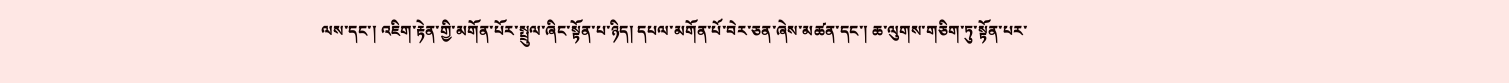ལས་དང་། འཇིག་རྟེན་གྱི་མགོན་པོར་སྤྲུལ་ཞིང་སྟོན་པ་ཉིད། དཔལ་མགོན་པོ་བེར་ཅན་ཞེས་མཚན་དང་། ཆ་ལུགས་གཅིག་ཏུ་སྟོན་པར་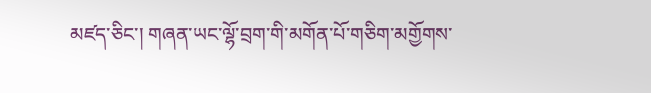མཛད་ཅིང་། གཞན་ཡང་ལྷོ་བྲག་གི་མགོན་པོ་གཅིག་མགྱོགས་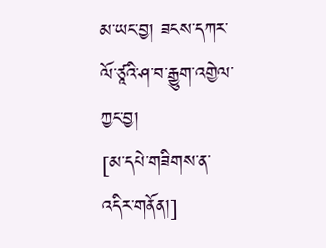མ་ཡང་བྱ། ཟངས་དཀར་ལོ་ཙཱའི་ཤ་བ་རྒྱུག་འགྱེལ་ཀྱང་བྱ།
[མ་དཔེ་གཟིགས་ན་འདིར་གནོན།]